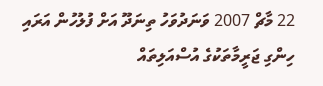22 މާޗް 2007 ވަނަދުވަހު ތިނަދޫ އަށް ފުލުހުން އަރައި ހިންގި ޖަރީމާތަކުގެ އުސްއަލިތައް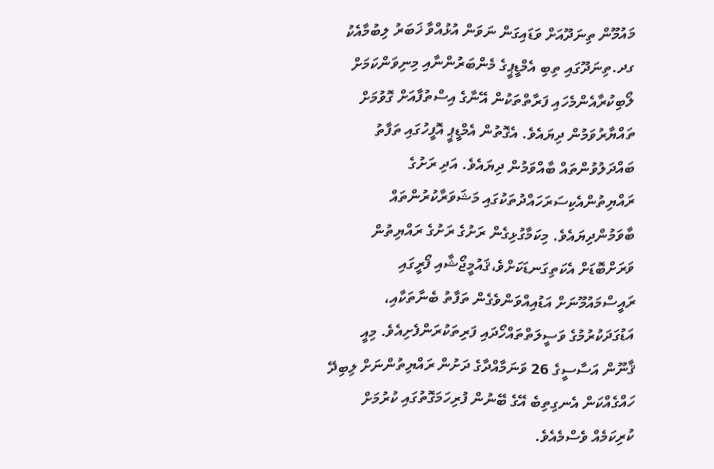މައުމޫން ތިނަދޫއަށް ވަޑައިގަން ނަވަން އުޅުއްވާ ޚަބަރު ލިބުމާއެކު ގދ.ތިނަދޫގައި ތިބި އެމްޑީޕީގެ މެންބަރުންނާއި މިނިވަންކަމަށް ލޯބިކުރާއެންމެހައި ފަރާތްތަކުން އޭނާގެ އިސްތުފާއަށް ގޮވުމަށް ތައްޔާރުވަމުން ދިޔައެވެ. އެގޮތުން އެމްޑީޕީ އޮފީހުގައި ތަފާތު ބައްދަލުވުންތައް ބާއްވަމުން ދިޔައެވެ. އަދި ރަށުގެ ރައްޔިތުންއެކިސަރަހައްދުތަކުގައި މަޝަވަރާކުރުންތައް ބާވަމުންދިޔައެވެ. މިކަމާގުޅިގެން ރަށުގެ ރަށުގެ ރައްޔިތުން ވަރަށްބޮޑަށް އެކަތިގަނޑަކަށްވެ،ޤައުމީޖޯޝާއި ފޯރީގައި ރައީސްމައުމޫނަށް އަޑުއިއްވަންވެގެން ތަފާތު ބެނާތަކާއި، އަޑުގަދަކުރުމުގެ ވަސީލަތްތައްހޯދައި ފަރިތަކުރަންފެށިއެވެ. މިއީ ޤާނޫން އަސާސީގެ 26 ވަނަމާއްދާގެ ދަށުން ރައްޔިތުންނަށް ލިބިދޭ ހައްގެއްކަން އެނގިތިބެ އޭގެ ބޭނުން ފުރިހަމަގޮތުގައި ކުރުމަށް ކުރިކަމެއް ވެސްމެއެވެ.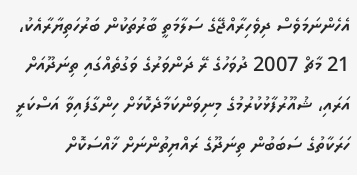އެހެންނަމަވެސް ދިވެހިރާއްޖޭގެ ސަލާމަތީ ބާރުތަކުން ބަރުހަތިޔާރާއެކު، 21 މާޗް 2007 ދުވަހުގެ ރޭ ދަންވަރުގެ ވަގުތެއްގައި ތިނަދޫއަށް އަރައި، ޝުއޫރުފާޅުކުރުމުގެ މިނިވަންކަމާދެކޮޅަށް ހިންގާފައިވާ އަސްކަރީ ހަރަކާތުގެ ސަބަބުން ތިނަދޫގެ ރައްޔިތުންނަށް ޚާއްސަކޮށް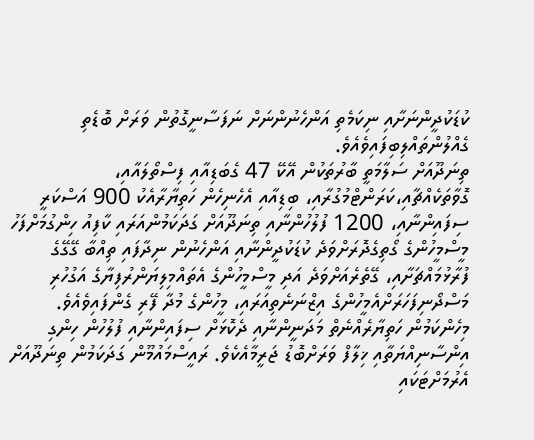ކުޑަކުދީންނަށާއި ނިކަމެތި އަންހެނުންނަށް ނަފަސާނީގޮތުން ވަރަށް ބޮޑެތި ގެއްލުންތައްލިބިފައިވެއެވެ.
ތިނަދޫއަށް ސަލާމަތީ ބާރުތަކުން އޭކޭ 47 ގެބަޑިއާއި ފިސްތޯލައާއި، ގޮވާތަކެއްޗާއި،ކަރަންޓްމުގުރާއި، ބިޑިއާއި އެހެނިހެން ހަތިޔާރާއެކު 900 އަސްކަރީ ސިފައިންނާއި، 1200 ފުލުހުންނާއި ތިނަދޫއަށް ގަދަކަމުންއަރައި ކާފިއު ހިންގުމަށްފަހު މީސްމީހުންގެ ގޯތިގެދޮރަށްވަދެ ކުޑަކުދީންނާއި އަންހެނުން ނިދާފައި ތިއްބާ ގޭގޭގެ ފުރާޅުމައްޗަށާއި، ގޭތެރެއަށްވަދެ އަދި މީސްމީހުންގެ އެތައްމިލިޔަންރުފިޔާގެ އަގުހުރި މަސްދޯނިފަހަރަށްއެމީހުންގެ އިޒްނަނެތިއަރައި، މީހުންގެ މުދާ ފޭރި ގެންފައިވެއެވެ.
މިހެންކަމުން ހަތިޔާރެއްނެތް މަދަނީންނާއި ދެކޮޅަށް ސިފައިންނާއި ފުލުހުން ހިންގި އިންސާނިއްޔަތާއި ޚިލާފް ވަރަށްބޮޑު ޖަރީމާއެކެވެ. ރައީސްމައުމޫން ގަދަކަމުން ތިނަދޫއަށް އެރުމަށްޓަކައި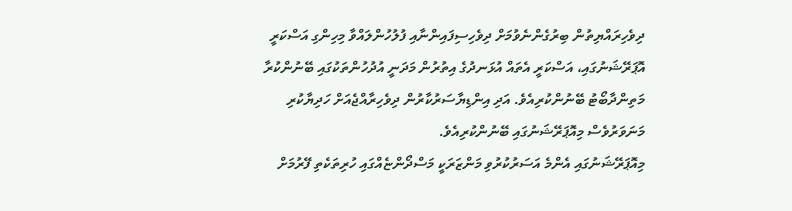ދިވެހިރައްޔިތުން ބިރުގެންނެވުމަށް ދިވެހިސިފައިންނާއި ފުލުހުންލައްވާ މިހިންގި އަސްކަރީ އޮޕަރޭޝަނުގައި، އަސްކަރީ އެތައް އުޅަނދުގެ އިތުރުން މަދަނީ އުދުހުންތަކުގައި ބޭނުންކުރާ މަތިންދާބޯޓު ބޭނުންކުރިއެވެ. އަދި އިންޑިޔާސަރުކާރުން ދިވެހިރާއްޖެއަށް ހަދިޔާކުރި މަނަވަރުވެސް މިއޮޕަރޭޝަނުގައި ބޭނުންކުރިއެވެ.
މިއޮޕަރޭޝަނުގައި އެންމެ އަސަރުކުރުވި މަންޒަރަކީ މަސްދޯންޏެއްގައި ހުރިތަކެތި ފޭރުމަށް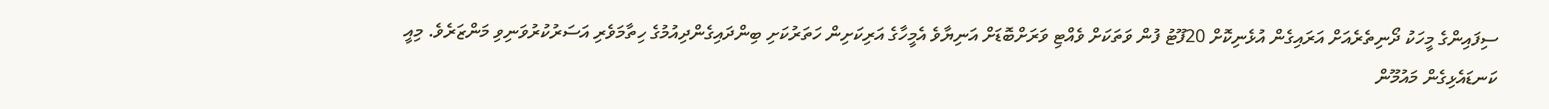ސިފައިންގެ މީހަކު ދޯނިތެރެއަށް އަރައިގެން އުޅެނިކޮށް 20ފޫޓު ފުން ވަތަކަށް ވެއްޓި ވަރަށްބޮޑަށް އަނިޔާވެ އެމީހާގެ އަރިކަށިން ހަތަރުކަށި ބިންދައިގެންދިއުމުގެ ހިތާމަވެރި އަސަރުކުރުވަނިވި މަންޒަރެވެ. މިއީ ކަނޑައެޅިގެން މައުމޫން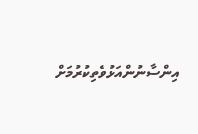އިންސާނުންއަޅުވެތިކުރުމަށް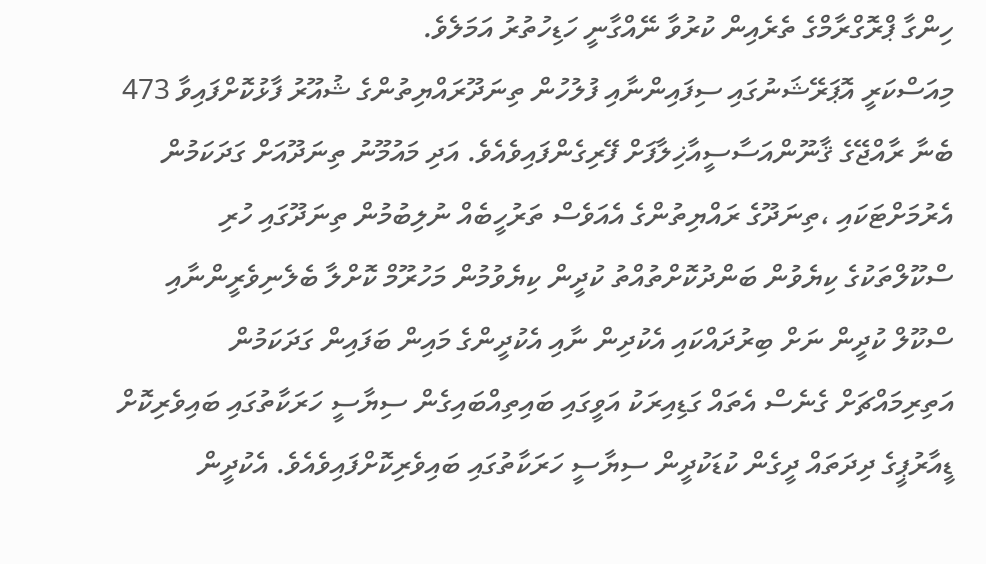ހިންގާ ޕްރޮގްރާމްގެ ތެރެއިން ކުރުވާ ނޭއްގާނީ ހަޑިހުތުރު އަމަލެވެ.
މިއަސްކަރީ އޮޕަރޭޝަނުގައި ސިފައިންނާއި ފުލުހުން ތިނަދޫރައްޔިތުންގެ ޝުއޫރު ފާޅުކޮށްފައިވާ 473 ބެނާ ރާއްޖޭގެ ޤާނޫންއަސާސީއާޚިލާފަށް ފޭރިގެންފައިވެއެވެ. އަދި މައުމޫނު ތިނަދޫއަށް ގަދަކަމުން އެރުމަށްޓަކައި ،ތިނަދޫގެ ރައްޔިތުންގެ އެއަވެސް ތަރުހީބެއް ނުލިބުމުން ތިނަދޫގައި ހުރި ސްކޫލްތަކުގެ ކިޔެވުން ބަންދުކޮށްތުއްތު ކުދީން ކިޔެވުމުން މަހުރޫމް ކޮށްލާ ބެލެނިވެރީންނާއި ސްކޫލް ކުދީން ނަށް ބިރުދައްކައި އެކުދިން ނާއި އެކުދީންގެ މައިން ބަފައިން ގަދަކަމުން އަތިރިމައްޗަށް ގެނެސް އެތައް ގަޑިއިރަކު އަވީގައި ބައިތިއްބައިގެން ސިޔާސީ ހަރަކާތުގައި ބައިވެރިކޮށް ޑީއާރުޕީގެ ދިދަތައް ދީގެން ކުޑަކުދީން ސިޔާސީ ހަރަކާތުގައި ބައިވެރިކޮށްފައިވެއެވެ. އެކުދީން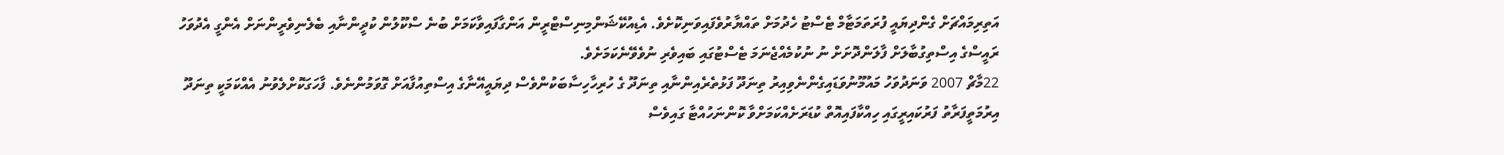އަތިރިމައްޗަށް ގެންދިޔައީ ފުރަތަމަޓާމް ޓެސްޓު ހެދުމަށް ތައްޔާރުވެފައިވަނިކޮށެވެ. އެޑިއުކޭޝަންމިނިސްޓްރީން އަންގާފައިވާކަމަށް ބުނެ ސްކޫލުން ކުދީންނާއި ބެލެނިވެރީންނަށް އެންގީ އެދުވަހު ރައީސްގެ އިސްތިގުބާލަށް ފާލަންދޮށަށް ނު ނުކުމެއްޖެނަމަ ޓެސްޓުގައި ބައިވެރި ނުވެވޭނެކަމަށެވެ.
22މާޗް 2007 ވަނަދުވަހު މައުމޫނުވަޑައިގެންނެވިއިރު ތިނަދޫ ފަޅުތެރެއިންނާއި ތިނަދޫ ގެ ހުރިހާހިސާބަކުންވެސް ދިޔައީއޭނާގެ އިސްތިއުފާއަށް ގޮވަމުންނެވެ. ފާހަގަކޮށްލެވުނު އެއްކަމަކީ ތިނަދޫ އިރުމަތީފަރާތު ފަރުކައިރީގައި ހިއްކާފައިއޮތް ކުޑަރަށެއްކަމަށްވާ ކޮންނަހުއްޓާ ގައިވެސް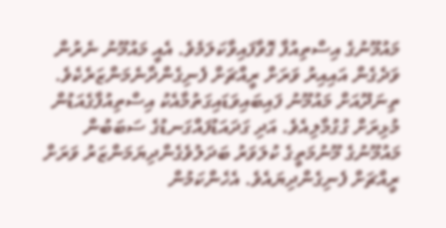މައުމޫނުގެ އިސްތިއުފާ ގޮވާފައިވާކަލަމެވެ. އެއީ މައުމޫނު ނެރުން ވަދެގެން އައިއިރު ވަރަށް ރީއްޗަށް ފެނިގެންދާނެމަންޒަރެކެވެ.
ތިނަދޫއަށް މައުމޫނު ފައިބައިވަޑައިގަތުމާއެކު އިސްތިއުފާގެއަޑުން މުޅިރަށް ގުގުމާލިއެވެ. އަދި ގަދައަޑުފައްގަނޑުގެ ސަބަބުން މައުމޫނުގެ މޫނުމަތީގެ ކުލަވަރު ބަދަލުވެގެންދިޔަމަންޒަރު ވަރަށް ރީއްޗަށް ފެނިގެންދިޔައެވެ. އެހެންކަމުން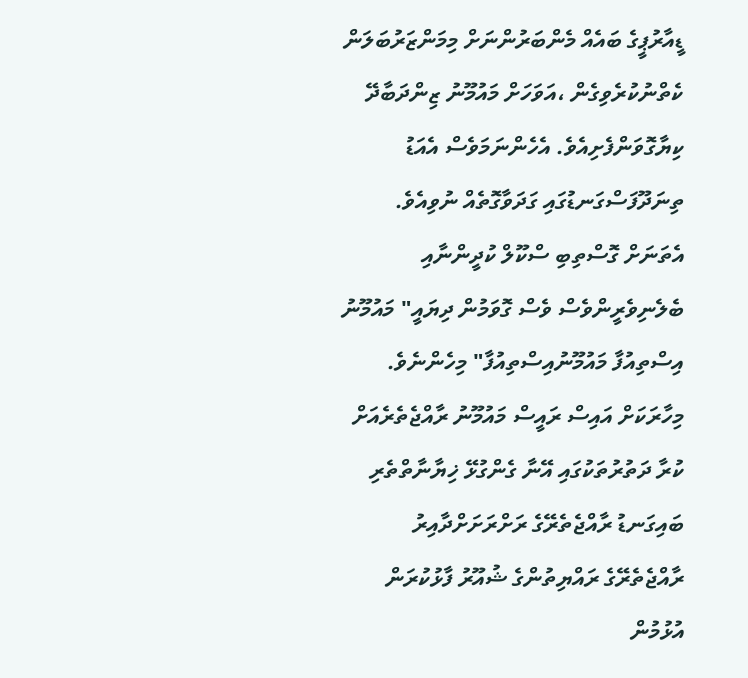ޑީއާރުޕީގެ ބައެއް މެންބަރުންނަށް މިމަންޒަރުބަލަން ކެތްނުކުރެވިގެން ،އަވަހަށް މައުމޫނު ޒިންދަބާދޭ ކިޔާގޮވަންފެށިއެވެ. އެހެންނަމަވެސް އެއަޑު ތިނަދޫފަސްގަނޑުގައި ގަދަވާގޮތެއް ނުވިއެވެ. އެތަނަށް ގޮސްތިބި ސްކޫލް ކުދީންނާއި ބެލެނިވެރީންވެސް ވެސް ގޮވަމުން ދިޔައީ" މައުމޫނު އިސްތިއުފާ މައުމޫނުއިސްތިއުފާ" މިހެންނެވެ.
މިހާރަކަށް އައިސް ރައީސް މައުމޫނު ރާއްޖެތެރެއަށް ކުރާ ދަތުރުތަކުގައި އޭނާ ގެންގުޅޭ ޚިޔާނާތްތެރި ބައިގަނޑު ރާއްޖެތެރޭގެ ރަށްރަށަށްދާއިރު ރާއްޖެތެރޭގެ ރައްޔިތުންގެ ޝުއޫރު ފާޅުކުރަން އުޅުމުން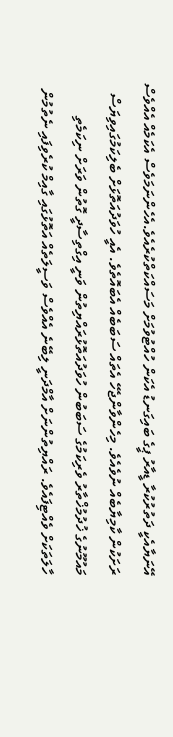އޭނަޔާއެކީ ދަތުރުކުރާ ޑީއާރު ޕީގެ ބައިގަނޑު އެކަން ހުއްޓުވުމަށް މަސައްކަތްކުރެއެވެ.އެހެންނަމަވެސް އެކަމެއް އެއްވެސް ރަށަކުން ކާމިޔާބެއް ނުވެއެވެ. މިހެންވާންޖެހޭ އެތައް ސަބަބެއް އެބައޮތެވެ. އެއީ ހުވަދުއަތޮޅަށް ބެލިކަމުގައިވިޔަސް މައުމޫނުގެ ޚުދުމުޚްތާރު ވެރިކަމުގެ ސަބަބުން ހުވަދުއަތޮޅުރައްޔިތުން ވަނީ އިގްތިސާދީ ގޮތުން ވަރަށް ނިކަމެތި ހާލަތަކަށް ވެއްޓިފައެވެ. ރައްޔިތުންނަށް އާމްދަނީ ލިބޭނެ އެއްވެސް ވަސީލަތެއް އަތޮޅުގައި ގާއިމް ކުރެވިފައި ނެތުމުން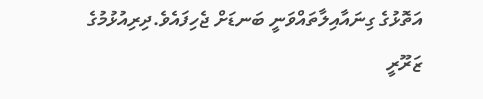އަތޮޅުގެ ގިނައާއިލާތައްވަނީ ބަނޑަށް ޖެހިފައެވެ.ދިރިއުޅުމުގެ ޒަރޫރީ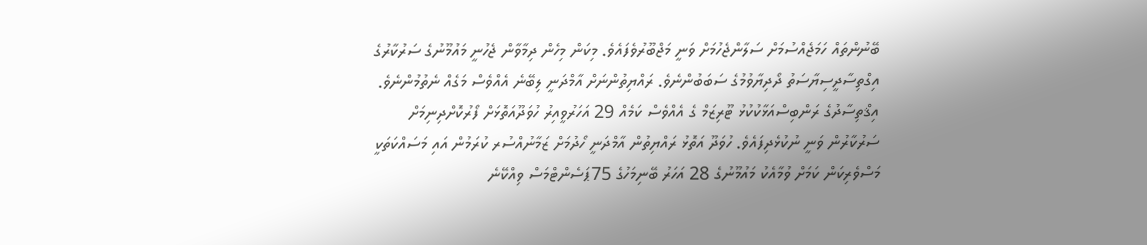ބޭނުންތައް ހަމަޖެއްސުމަށް ސަލާންޖެހުމަށް ވަނީ މަޖްބޫރުވެފައެވެ. މިކަން މިހެން ދިމާވާން ޖެހުނީ މައުމޫނުގެ ސަރުކާރުގެ އިގްތިސާދީސިޔާސަތު ދޯދިޔާވުމުގެ ސަބަބުންނެވެ. ރައްޔިތުންނަށް އާމްދަނީ ލިބޭނެ އެއްވެސް މަގެއް ނެތުމުންނެވެ. އިޤްތިސާދުގެ ރަންބިސްއަޅާކުކުޅު ޓޫރިޒަމް ގެ އެއްވެސް ކަމެއް 29 އަހަރުވީއިރު ހުވަދޫއަތޮޅަށް ފޯރުކޮށްދިނިމަށް ސަރުކާރުން ވަނީ ނުކުޅެދިފައެވެ. ހުވަދޫ އަތޮޅު ރައްޔިތުން އާމްދަނީ ހޯދުމަށް ޒަމާނުއްސުރ ކުރަމުން އައި މަސައްކަތަކީ މަސްވެރިކަން ކަމަށް ވުމާއެކު މައުމޫނުގެ 28 އަހަރު ބޭނިމަހުގެ 75ޕަސެންޓްމަސް ވިއްކޭނެ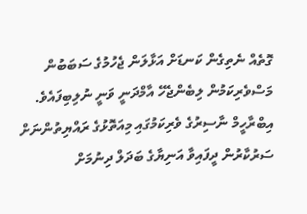ގޮތެއް ނެތިގެން ކަނޑަށް އަޅާލަން ޖެހުމުގެ ސަބަބުން މަސްވެރިކަމުން ލިބެންޖެހޭ އާމްދަނީ ވަނީ ނުލިބިފައެވެ.
އިބްރާހީމް ނާސިރުގެ ވެރިކަމުގައި މިއަތޮޅުގެ ރައްޔިތުންނަށް ސަރުކާރުން ދީފައިވާ އަނިޔާގެ ބަދަލް ދިނުމަށް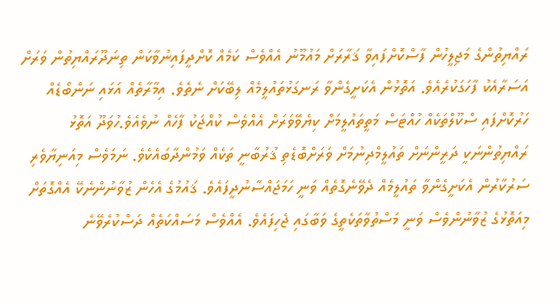ރައްޔިތުންގެ މަޖިލީހުން ފާސްކޮށްފައިވާ ޤަރާރަށް މައުމޫނު އެއްވެސް ކަމެއް ކޮށްދީފައިނުވާކަން ތިނަދޫރައްޔިތުން ވަރަށް އަސަރާއެކު ފާހަގަކުރެއެވެ. އަތޮޅުން އެކަށީގެންވާ ރަނގަޅުތައުލީމެއް ލިބޭކަށް ނެތެވެ. އިމާރާތެއް އަޅައި ނަންބޯޑެއް ހަރުކޮށްފައި ސްކޫލްތަކެއް ހުއްޓަސް މަތީތައުލީމަށް ކިޔެވޭވަރަށް އެއްވެސް ކުއްޖަކު ފާހެއް ނުވެއެވެ.ހުވަދޫ އަތޮޅު ރައްޔިތުންނަކީ ދަރީންނަށް ތައުލީމްދިނުމަށް ވަރަށްބޮޑެތި ޤުރުބާނީ ތަކެއް ވަމުންދާބައެކެވެ. ނަމަވެސް މިއަނިޔާވެރި ސަރުކާރުން އެކަށީގެންވާ ތައުލީމެއް ދެވޭނެގޮތެއް ވަނީ ހަމަޖައްސާނުދީފައެވެ. ޤައުމުގެ އެހެން ޒުވާނުންނެކޭ އެއްގޮތަށް މިއަތޮޅުގެ ޒުވާނުންވެސް ވަނީ މަސްތުވާތަކެތީގެ ވަބާގައި ޖެހިފައެވެ. އެއްވެސް މަސައްކަތެއް ދަސްކުރެވޭނެ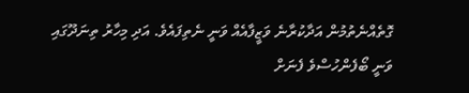ގޮތެއްނެތުމުން އަދާކުރާނެ ވަޒީފާއެއް ވަނީ ނެތިފައެވެ. އަދި މިހާރު ތިނަދޫގައި ވަނީ ބޯފެންހުސްވެ ފެނަށް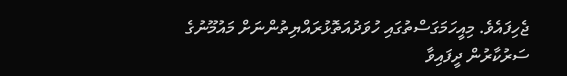ޖެހިފައެވެ. މިއީހަމަގަސްތުގައި ހުވަދުއަތޮޅުރައްޔިތުންނަށް މައުމޫނުގެ ސަރުކާރުން ދީފައިވާ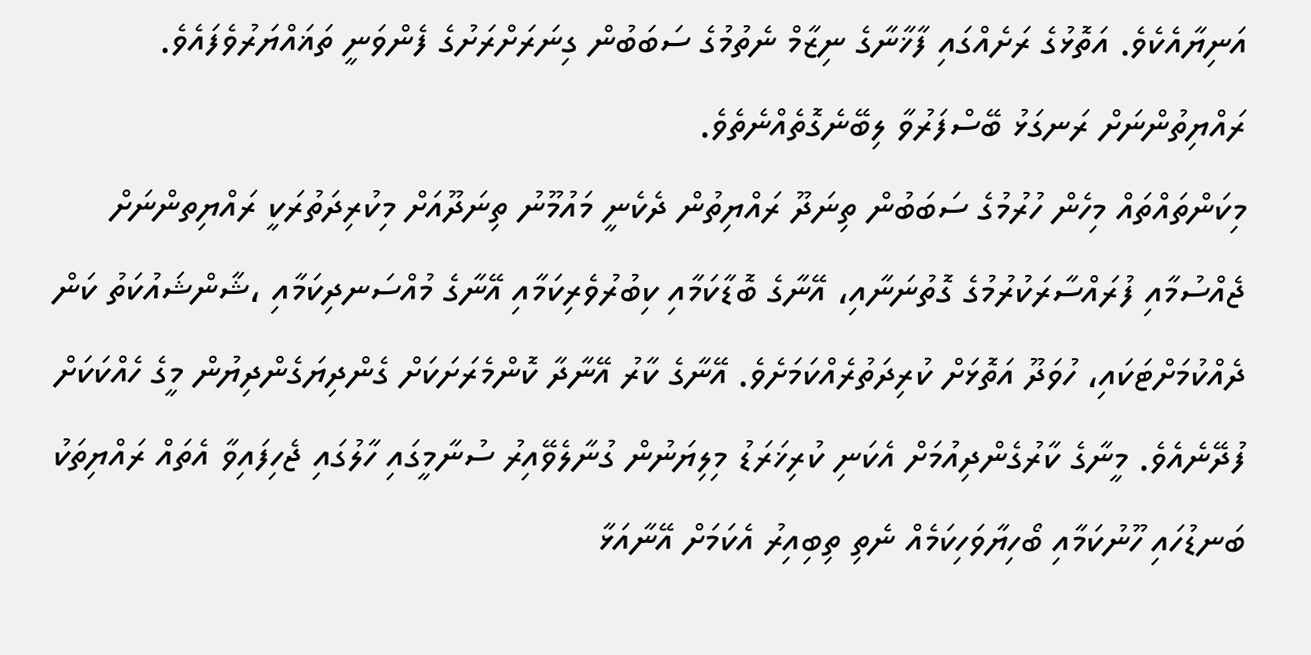އަނިޔާއެކެވެ. އަތޮޅުގެ ރަށެއްގައި ފާޚާނާގެ ނިޒާމް ނެތުމުގެ ސަބަބުން ގިނަރަށްރަށުގެ ފެންވަނީ ތަޣައްޔަރުވެފައެވެ. ރައްޔިތުންނަށް ރަނގަޅު ބޭސްފަރުވާ ލިބޭނެގޮތެއްނެތެވެ.
މިކަންތައްތައް މިހެން ހުރުމުގެ ސަބަބުން ތިނަދޫ ރައްޔިތުން ދެކެނީ މައުމޫނު ތިނަދޫއަށް މިކުރިދަތުރަކީ ރައްޔިތންނަށް ޖެއްސުމާއި ފުރައްސާރަކުރުމުގެ ގޮތުނަނާއި، އޭނާގެ ބޮޑާކަމާއި ކިބުރުވެރިކަމާއި އޭނާގެ މުއްސަނދިކަމާއި ،ޝާންޝައުކަތު ކަން ދެއްކުމަށްޓަކައި، ހުވަދޫ އަތޮޅަށް ކުރިދަތުރެއްކަމަށެވެ. އޭނާގެ ކާރު އޭނާދާ ކޮންމެރަށަކަށް ގެންދިޔަގެންދިޔުން މީގެ ހެއްކަކަށް ފުދޭނެއެވެ. މީނާގެ ކާރުގެންދިއުމަށް އެކަނި ކުރިޚަރަޑު މިލިޔަނުން ގުނާލެވޭއިރު ސުނާމީގައި ހާލުގައި ޖެހިފައިވާ އެތައް ރައްޔިތަކު ބަނޑުހައި ހޫނުކަމާއި ބޯހިޔާވަހިކަމެއް ނެތި ތިބިއިރު އެކަމަށް އޭނާއަޅާ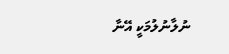ނުލާނުލުމަކީ އޭނާ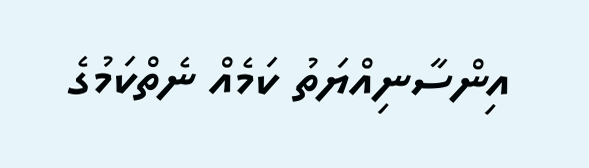އިންސާނިއްޔަތު ކަމެއް ނެތްކަމުގެ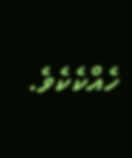ހެއްކެކެވެ.